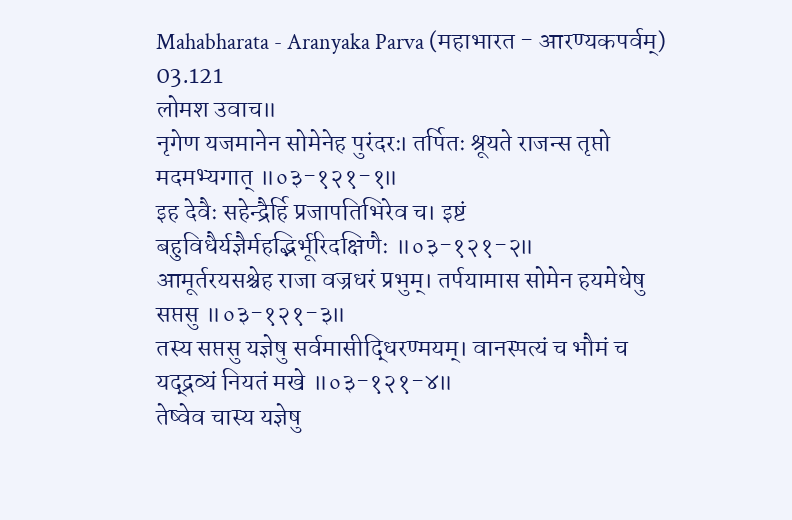Mahabharata - Aranyaka Parva (महाभारत - आरण्यकपर्वम्)
03.121
लोमश उवाच॥
नृगेण यजमानेन सोमेनेह पुरंदरः। तर्पितः श्रूयते राजन्स तृप्तो मदमभ्यगात् ॥०३-१२१-१॥
इह देवैः सहेन्द्रैर्हि प्रजापतिभिरेव च। इष्टं बहुविधैर्यज्ञैर्महद्भिर्भूरिदक्षिणैः ॥०३-१२१-२॥
आमूर्तरयसश्चेह राजा वज्रधरं प्रभुम्। तर्पयामास सोमेन हयमेधेषु सप्तसु ॥०३-१२१-३॥
तस्य सप्तसु यज्ञेषु सर्वमासीद्धिरण्मयम्। वानस्पत्यं च भौमं च यद्द्रव्यं नियतं मखे ॥०३-१२१-४॥
तेष्वेव चास्य यज्ञेषु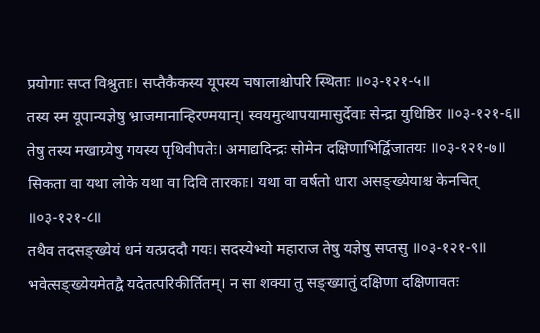प्रयोगाः सप्त विश्रुताः। सप्तैकैकस्य यूपस्य चषालाश्चोपरि स्थिताः ॥०३-१२१-५॥
तस्य स्म यूपान्यज्ञेषु भ्राजमानान्हिरण्मयान्। स्वयमुत्थापयामासुर्देवाः सेन्द्रा युधिष्ठिर ॥०३-१२१-६॥
तेषु तस्य मखाग्र्येषु गयस्य पृथिवीपतेः। अमाद्यदिन्द्रः सोमेन दक्षिणाभिर्द्विजातयः ॥०३-१२१-७॥
सिकता वा यथा लोके यथा वा दिवि तारकाः। यथा वा वर्षतो धारा असङ्ख्येयाश्च केनचित् ॥०३-१२१-८॥
तथैव तदसङ्ख्येयं धनं यत्प्रददौ गयः। सदस्येभ्यो महाराज तेषु यज्ञेषु सप्तसु ॥०३-१२१-९॥
भवेत्सङ्ख्येयमेतद्वै यदेतत्परिकीर्तितम्। न सा शक्या तु सङ्ख्यातुं दक्षिणा दक्षिणावतः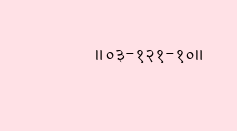॥०३-१२१-१०॥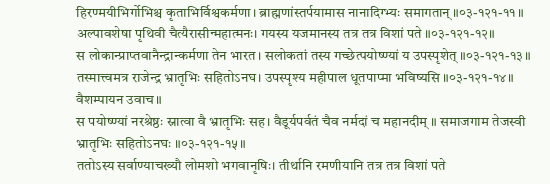हिरण्मयीभिर्गोभिश्च कृताभिर्विश्वकर्मणा। ब्राह्मणांस्तर्पयामास नानादिग्भ्यः समागतान् ॥०३-१२१-११॥
अल्पावशेषा पृथिवी चैत्यैरासीन्महात्मनः। गयस्य यजमानस्य तत्र तत्र विशां पते ॥०३-१२१-१२॥
स लोकान्प्राप्तवानैन्द्रान्कर्मणा तेन भारत। सलोकतां तस्य गच्छेत्पयोष्ण्यां य उपस्पृशेत् ॥०३-१२१-१३॥
तस्मात्त्वमत्र राजेन्द्र भ्रातृभिः सहितोऽनघ। उपस्पृश्य महीपाल धूतपाप्मा भविष्यसि ॥०३-१२१-१४॥
वैशम्पायन उवाच॥
स पयोष्ण्यां नरश्रेष्ठः स्नात्वा वै भ्रातृभिः सह। वैडूर्यपर्वतं चैव नर्मदां च महानदीम् ॥ समाजगाम तेजस्वी भ्रातृभिः सहितोऽनघः ॥०३-१२१-१५॥
ततोऽस्य सर्वाण्याचख्यौ लोमशो भगवानृषिः। तीर्थानि रमणीयानि तत्र तत्र विशां पते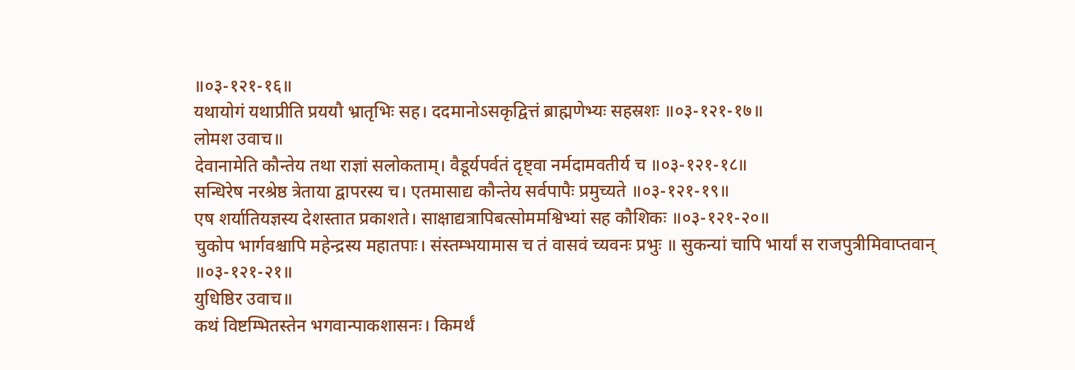॥०३-१२१-१६॥
यथायोगं यथाप्रीति प्रययौ भ्रातृभिः सह। ददमानोऽसकृद्वित्तं ब्राह्मणेभ्यः सहस्रशः ॥०३-१२१-१७॥
लोमश उवाच॥
देवानामेति कौन्तेय तथा राज्ञां सलोकताम्। वैडूर्यपर्वतं दृष्ट्वा नर्मदामवतीर्य च ॥०३-१२१-१८॥
सन्धिरेष नरश्रेष्ठ त्रेताया द्वापरस्य च। एतमासाद्य कौन्तेय सर्वपापैः प्रमुच्यते ॥०३-१२१-१९॥
एष शर्यातियज्ञस्य देशस्तात प्रकाशते। साक्षाद्यत्रापिबत्सोममश्विभ्यां सह कौशिकः ॥०३-१२१-२०॥
चुकोप भार्गवश्चापि महेन्द्रस्य महातपाः। संस्तम्भयामास च तं वासवं च्यवनः प्रभुः ॥ सुकन्यां चापि भार्यां स राजपुत्रीमिवाप्तवान् ॥०३-१२१-२१॥
युधिष्ठिर उवाच॥
कथं विष्टम्भितस्तेन भगवान्पाकशासनः। किमर्थं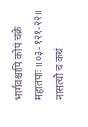भार्गवश्चापि कोपं चक्रे महातपाः ॥०३-१२१-२२॥
नासत्यौ च कथं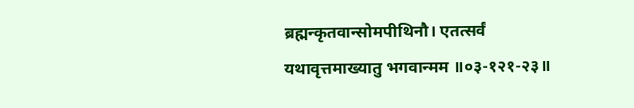ब्रह्मन्कृतवान्सोमपीथिनौ। एतत्सर्वं यथावृत्तमाख्यातु भगवान्मम ॥०३-१२१-२३॥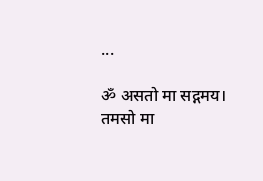...

ॐ असतो मा सद्गमय। तमसो मा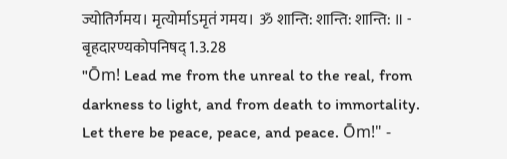ज्योतिर्गमय। मृत्योर्माऽमृतं गमय। ॐ शान्ति: शान्ति: शान्ति: ॥ - बृहदारण्यकोपनिषद् 1.3.28
"Ōm! Lead me from the unreal to the real, from darkness to light, and from death to immortality. Let there be peace, peace, and peace. Ōm!" -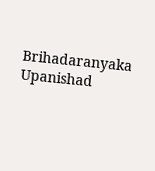Brihadaranyaka Upanishad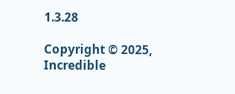1.3.28

Copyright © 2025, Incredible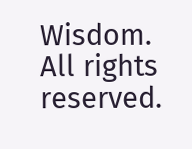Wisdom.
All rights reserved.